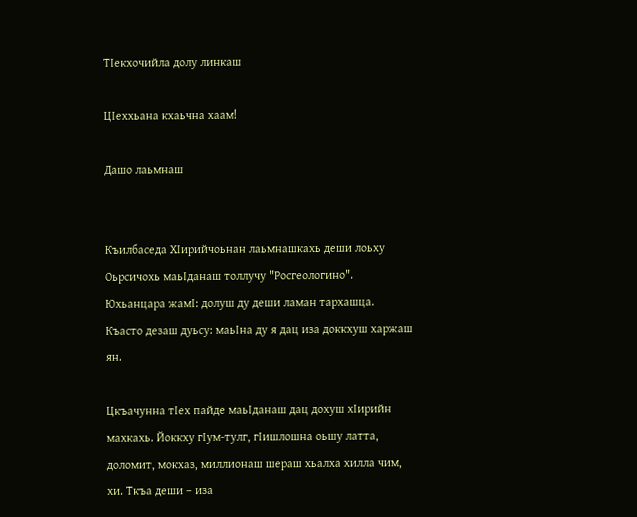ТIекхочийла долу линкаш

ЦIеххьана кхаьчна хаам!

Дашо лаьмнаш


Къилбаседа ХIирийчоьнан лаьмнашкахь деши лоьху Оьрсичохь маьIданаш толлучу "Росгеологино". Юхьанцара жамI: долуш ду деши ламан тархашца. Къасто дезаш дуьсу: маьIна ду я дац иза доккхуш харжаш ян.

Цкъачунна тIех пайде маьIданаш дац дохуш хIирийн махкахь. Йоккху гIум-тулг, гIишлошна оьшу латта, доломит, мокхаз, миллионаш шераш хьалха хилла чим, хи. Ткъа деши – иза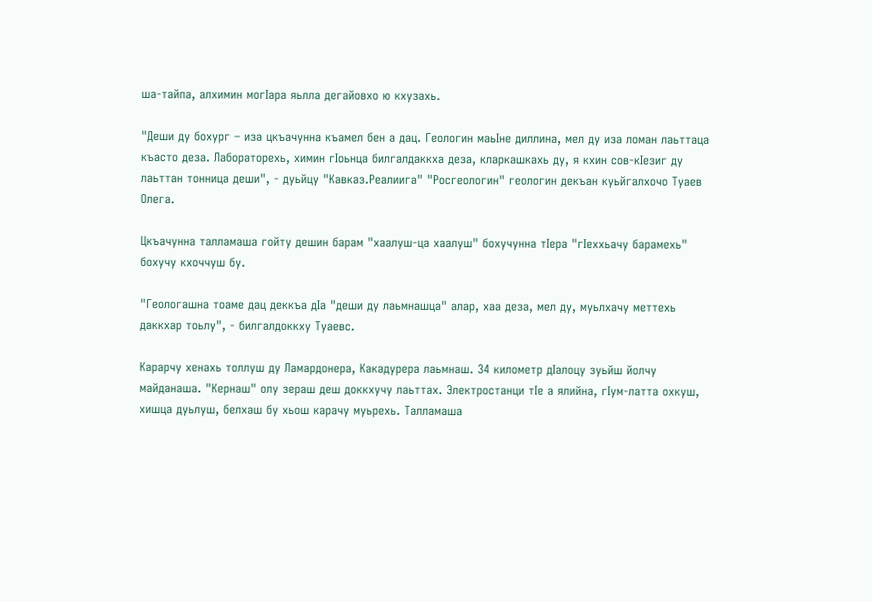ша-тайпа, алхимин могIара яьлла дегайовхо ю кхузахь.

"Деши ду бохург – иза цкъачунна къамел бен а дац. Геологин маьIне диллина, мел ду иза ломан лаьттаца къасто деза. Лабораторехь, химин гIоьнца билгалдаккха деза, кларкашкахь ду, я кхин сов-кIезиг ду лаьттан тонница деши", - дуьйцу "Кавказ.Реалиига" "Росгеологин" геологин декъан куьйгалхочо Туаев Олега.

Цкъачунна талламаша гойту дешин барам "хаалуш-ца хаалуш" бохучунна тIера "гIеххьачу барамехь" бохучу кхоччуш бу.

"Геологашна тоаме дац деккъа дIа "деши ду лаьмнашца" алар, хаа деза, мел ду, муьлхачу меттехь даккхар тоьлу", - билгалдоккху Туаевс.

Карарчу хенахь толлуш ду Ламардонера, Какадурера лаьмнаш. 34 километр дIалоцу зуьйш йолчу майданаша. "Кернаш" олу зераш деш доккхучу лаьттах. Электростанци тIе а ялийна, гIум-латта охкуш, хишца дуьлуш, белхаш бу хьош карачу муьрехь. Талламаша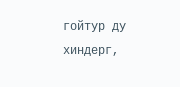гойтур ду хиндерг,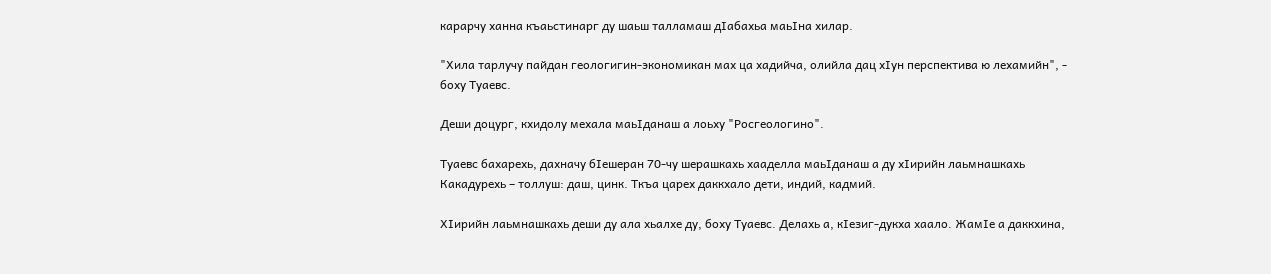карарчу ханна къаьстинарг ду шаьш талламаш дIабахьа маьIна хилар.

"Хила тарлучу пайдан геологигин-экономикан мах ца хадийча, олийла дац хIун перспектива ю лехамийн", - боху Туаевс.

Деши доцург, кхидолу мехала маьIданаш а лоьху "Росгеологино".

Туаевс бахарехь, дахначу бIешеран 70-чу шерашкахь хааделла маьIданаш а ду хIирийн лаьмнашкахь Какадурехь – толлуш: даш, цинк. Ткъа царех даккхало дети, индий, кадмий.

ХIирийн лаьмнашкахь деши ду ала хьалхе ду, боху Туаевс. Делахь а, кIезиг-дукха хаало. ЖамIе а даккхина,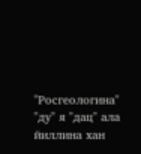"Росгеологина" "ду" я "дац" ала йиллина хан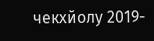чекхйолу 2019-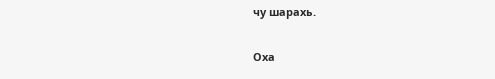чу шарахь.

Оха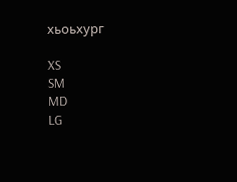хьоьхург

XS
SM
MD
LG